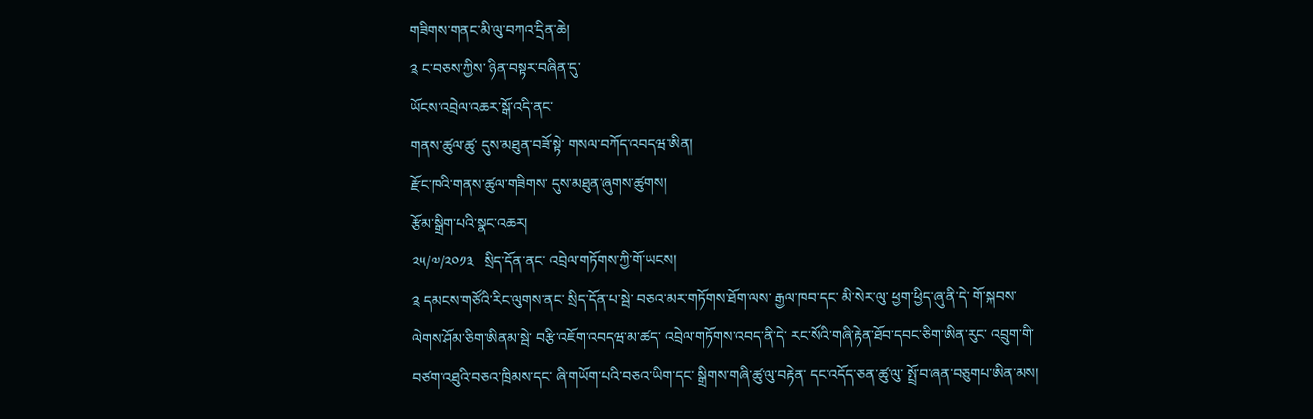གཟིགས་གནང་མི་ལུ་བཀའ་དྲིན་ཆེ།
༉ ང་བཅས་ཀྱིས་ ཉིན་བསྟར་བཞིན་དུ་
ཡོངས་འབྲེལ་འཆར་སྒོ་འདི་ནང་
གནས་ཚུལ་ཚུ་ དུས་མཐུན་བཟོ་སྟེ་ གསལ་བཀོད་འབདཝ་ཨིན།
རྫོང་ཁའི་གནས་ཚུལ་གཟིགས་ དུས་མཐུན་ཞུགས་ཚུགས།
རྩོམ་སྒྲིག་པའི་སྣང་འཆར།
༢༥/༧/༢༠༡༣   སྲིད་དོན་ནང་ འབྲེལ་གཏོགས་ཀྱི་གོ་ཡངས།
༉ དམངས་གཙོའི་རིང་ལུགས་ནང་ སྲིད་དོན་པ་སྦེ་ བཅའ་མར་གཏོགས་ཐོག་ལས་ རྒྱལ་ཁབ་དང་ མི་སེར་ལུ་ ཕྱག་ཕྱིད་ཞུ་ནི་དེ་ གོ་སྐབས་ལེགས་ཤོམ་ཅིག་ཨིནམ་སྦེ་ བརྩི་འཇོག་འབདཝ་མ་ཚད་ འབྲེལ་གཏོགས་འབད་ནི་དེ་ རང་སོའི་གཞི་རྟེན་ཐོབ་དབང་ཅིག་ཨིན་རུང་ འབྲུག་གི་བཙག་འཐུའི་བཅའ་ཁྲིམས་དང་ ཞི་གཡོག་པའི་བཅའ་ཡིག་དང་ སྒྲིགས་གཞི་ཚུ་ལུ་བརྟེན་ དང་འདོད་ཅན་ཚུ་ལུ་ སྤྲོ་བ་ཞན་བཅུགཔ་ཨིན་མས།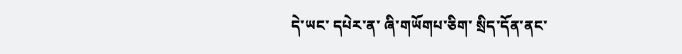དེ་ཡང་ དཔེར་ན་ ཞི་གཡོགཔ་ཅིག་ སྲིད་དོན་ནང་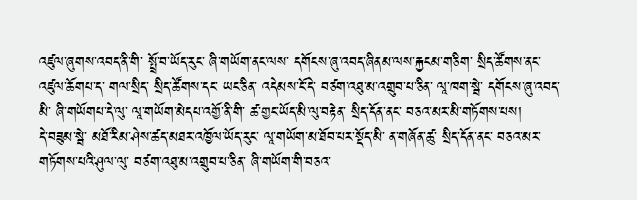འཛུལ་ཞུགས་འབད་ནི་གི་ སྤྲོ་བ་ཡོད་རུང་ ཞི་གཡོག་ནང་ལས་ དགོངས་ཞུ་འབད་ཞིནམ་ལས་རྐྱངམ་གཅིག་ སྲིད་ཚོགས་ནང་ འཛུལ་ཆོགཔ་ད་ གལ་སྲིད་ སྲིད་ཚོགས་དང་ ཡང་ཅིན་ འདེམས་ངོ་དེ་ བཙག་འཐུ་མ་འགྲུབ་པ་ཅིན་ ལཱ་ཁག་སྦེ་ དགོངས་ཞུ་འབད་མི་ ཞི་གཡོགཔ་དེ་ལུ་ ལཱ་གཡོག་མེདཔ་འགྱོ་ནི་གི་ ཚ་གྱང་ཡོད་མི་ལུ་བརྟེན་ སྲིད་དོན་ནང་ བཅའ་མར་མི་གཏོགས་པས།
དེ་བཟུམ་སྦེ་ མཐོ་རིམ་ཤེས་ཚད་མཐར་འཁྱོལ་ཡོད་རུང་ ལཱ་གཡོག་མ་ཐོབ་པར་སྡོད་མི་ ན་གཞོན་ཚུ་ སྲིད་དོན་ནང་ བཅའ་མར་གཏོགས་པའི་ཤུལ་ལུ་ བཙག་འཐུ་མ་འགྲུབ་པ་ཅིན་ ཞི་གཡོག་གི་བཅའ་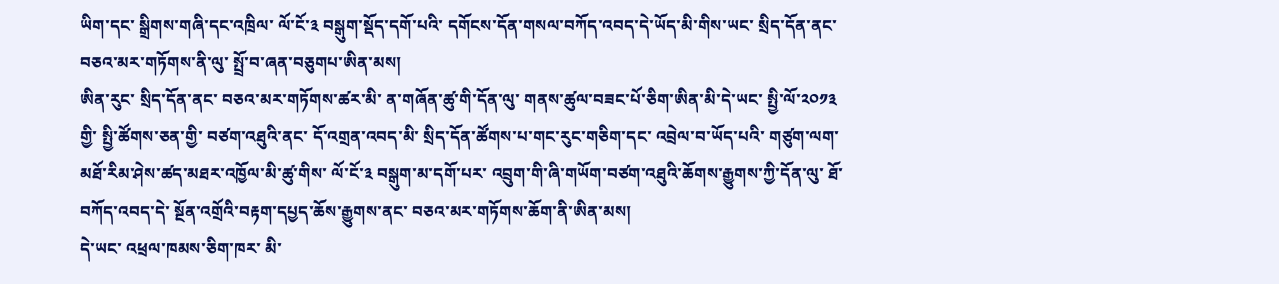ཡིག་དང་ སྒྲིགས་གཞི་དང་འཁྲིལ་ ལོ་ངོ་༣ བསྒུག་སྡོད་དགོ་པའི་ དགོངས་དོན་གསལ་བཀོད་འབད་དེ་ཡོད་མི་གིས་ཡང་ སྲིད་དོན་ནང་ བཅའ་མར་གཏོགས་ནི་ལུ་ སྤྲོ་བ་ཞན་བཅུགཔ་ཨིན་མས།
ཨིན་རུང་ སྲིད་དོན་ནང་ བཅའ་མར་གཏོགས་ཚར་མི་ ན་གཞོན་ཚུ་གི་དོན་ལུ་ གནས་ཚུལ་བཟང་པོ་ཅིག་ཨིན་མི་དེ་ཡང་ སྤྱི་ལོ་༢༠༡༣ གྱི་ སྤྱི་ཚོགས་ཅན་གྱི་ བཙག་འཐུའི་ནང་ དོ་འགྲན་འབད་མི་ སྲིད་དོན་ཚོགས་པ་གང་རུང་གཅིག་དང་ འབྲེལ་བ་ཡོད་པའི་ གཙུག་ལག་མཐོ་རིམ་ཤེས་ཚད་མཐར་འཁྱོལ་མི་ཚུ་གིས་ ལོ་ངོ་༣ བསྒུག་མ་དགོ་པར་ འབྲུག་གི་ཞི་གཡོག་བཙག་འཐུའི་ཆོགས་རྒྱུགས་ཀྱི་དོན་ལུ་ ཐོ་བཀོད་འབད་དེ་ སྔོན་འགྲོའི་བརྟག་དཔྱད་ཆོས་རྒྱུགས་ནང་ བཅའ་མར་གཏོགས་ཆོག་ནི་ཨིན་མས།
དེ་ཡང་ འཕྲལ་ཁམས་ཅིག་ཁར་ མི་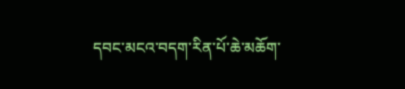དབང་མངའ་བདག་རིན་པོ་ཆེ་མཆོག་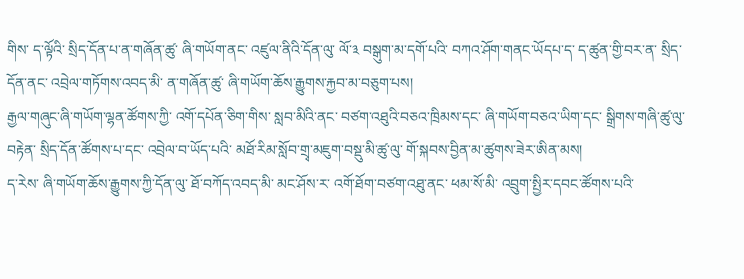གིས་ ད་ལྟོའི་ སྲིད་དོན་པ་ན་གཞོན་ཚུ་ ཞི་གཡོག་ནང་ འཛུལ་ནིའི་དོན་ལུ་ ལོ་༣ བསྒུག་མ་དགོ་པའི་ བཀའ་ཤོག་གནང་ཡོདཔ་ད་ ད་ཚུན་གྱི་བར་ན་ སྲིད་དོན་ནང་ འབྲེལ་གཏོགས་འབད་མི་ ན་གཞོན་ཚུ་ ཞི་གཡོག་ཆོས་རྒྱུགས་རྐྱབ་མ་བཅུག་པས།
རྒྱལ་གཞུང་ཞི་གཡོག་ལྷན་ཚོགས་ཀྱི་ འགོ་དཔོན་ཅིག་གིས་ སླབ་མིའི་ནང་ བཙག་འཐུའི་བཅའ་ཁྲིམས་དང་ ཞི་གཡོག་བཅའ་ཡིག་དང་ སྒྲིགས་གཞི་ཚུ་ལུ་བརྟེན་ སྲིད་དོན་ཚོགས་པ་དང་ འབྲེལ་བ་ཡོད་པའི་ མཐོ་རིམ་སློབ་གྲྭ་མཇུག་བསྡུ་མི་ཚུ་ལུ་ གོ་སྐབས་བྱིན་མ་ཚུགས་ཟེར་ཨིན་མས།
ད་རེས་ ཞི་གཡོག་ཆོས་རྒྱུགས་ཀྱི་དོན་ལུ་ ཐོ་བཀོད་འབད་མི་ མང་ཤོས་ར་ འགོ་ཐོག་བཙག་འཐུ་ནང་ ཕམ་སོ་མི་ འབྲུག་སྤྱིར་དབང་ཚོགས་པའི་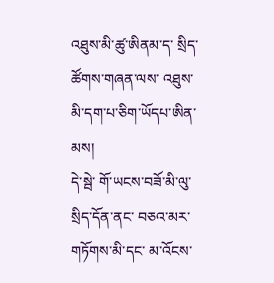འཐུས་མི་ཚུ་ཨིནམ་ད་ སྲིད་ཚོགས་གཞན་ལས་ འཐུས་མི་དག་པ་ཅིག་ཡོདཔ་ཨིན་མས།
དེ་སྦེ་ གོ་ཡངས་བཟོ་མི་ལུ་ སྲིད་དོན་ནང་ བཅའ་མར་གཏོགས་མི་དང་ མ་འོངས་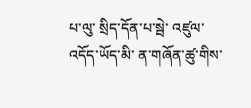པ་ལུ་ སྲིད་དོན་པ་སྦེ་ འཛུལ་འདོད་ཡོད་མི་ ན་གཞོན་ཚུ་གིས་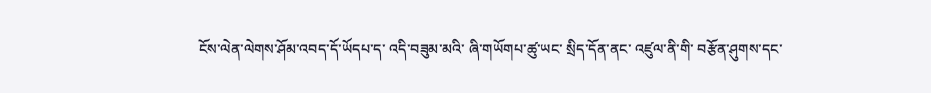ངོས་ལེན་ལེགས་ཤོམ་འབད་དོ་ཡོདཔ་ད་ འདི་བཟུམ་མའི་ ཞི་གཡོགཔ་ཚུ་ཡང་ སྲིད་དོན་ནང་ འཛུལ་ནི་གི་ བརྩོན་ཤུགས་དང་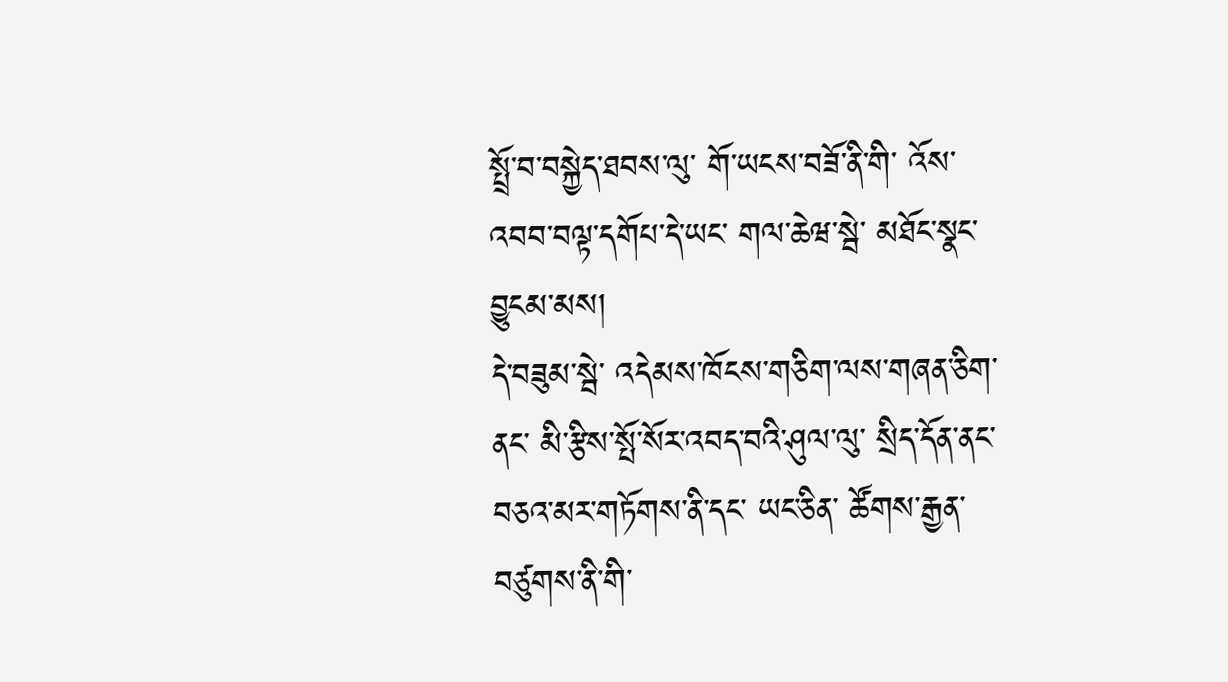སྤྲོ་བ་བསྐྱེད་ཐབས་ལུ་ གོ་ཡངས་བཟོ་ནི་གི་ འོས་འབབ་བལྟ་དགོཔ་དེ་ཡང་ གལ་ཆེཝ་སྦེ་ མཐོང་སྣང་བྱུངམ་མས།
དེ་བཟུམ་སྦེ་ འདེམས་ཁོངས་གཅིག་ལས་གཞན་ཅིག་ནང་ མི་རྩིས་སྤོ་སོར་འབད་བའི་ཤུལ་ལུ་ སྲིད་དོན་ནང་ བཅའ་མར་གཏོགས་ནི་དང་ ཡང་ཅིན་ ཚོགས་རྒྱན་བཙུགས་ནི་གི་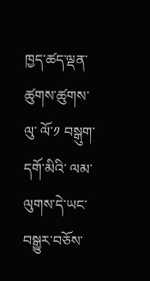ཁྱད་ཚད་ལྡན་ཚུགས་ཚུགས་ལུ་ ལོ་༡ བསྒུག་དགོ་མིའི་ ལམ་ལུགས་དེ་ཡང་ བསྒྱུར་བཅོས་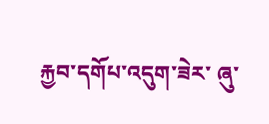རྐྱབ་དགོཔ་འདུག་ཟེར་ ཞུ་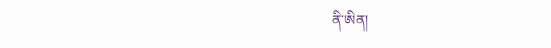ནི་ཨིན།